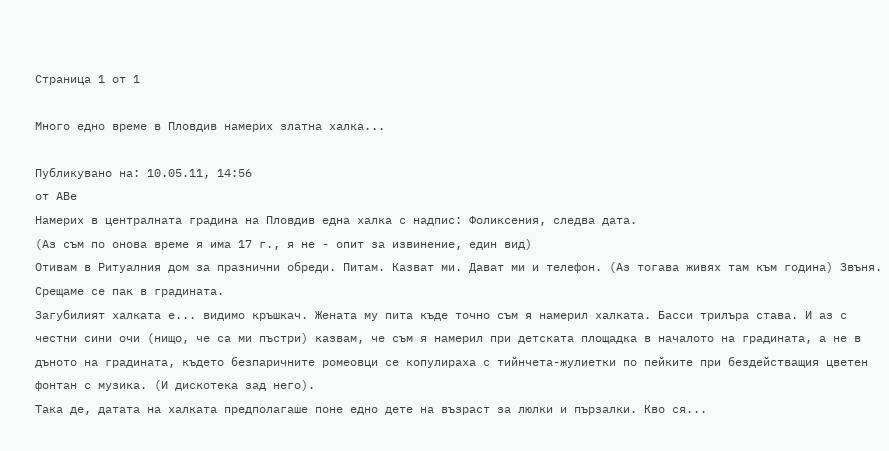Страница 1 от 1

Много едно време в Пловдив намерих златна халка...

Публикувано на: 10.05.11, 14:56
от АВе
Намерих в централната градина на Пловдив една халка с надпис: Фоликсения, следва дата.
(Аз съм по онова време я има 17 г., я не - опит за извинение, един вид)
Отивам в Ритуалния дом за празнични обреди. Питам. Казват ми. Дават ми и телефон. (Аз тогава живях там към година) Звъня. Срещаме се пак в градината.
Загубилият халката е... видимо кръшкач. Жената му пита къде точно съм я намерил халката. Басси трилъра става. И аз с честни сини очи (нищо, че са ми пъстри) казвам, че съм я намерил при детската площадка в началото на градината, а не в дъното на градината, където безпаричните ромеовци се копулираха с тийнчета-жулиетки по пейките при бездействащия цветен фонтан с музика. (И дискотека зад него).
Така де, датата на халката предполагаше поне едно дете на възраст за люлки и пързалки. Кво ся...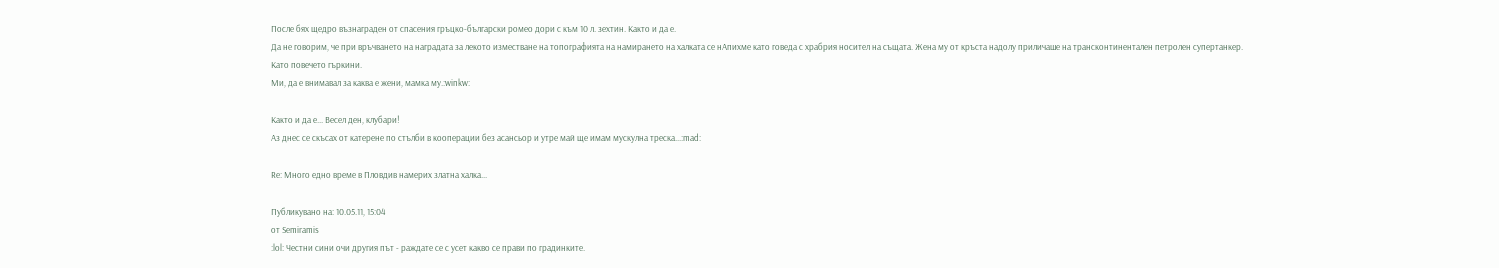После бях щедро възнаграден от спасения гръцко-български ромео дори с към 10 л. зехтин. Както и да е.
Да не говорим, че при връчването на наградата за лекото изместване на топографията на намирането на халката се нАпихме като говеда с храбрия носител на същата. Жена му от кръста надолу приличаше на трансконтинентален петролен супертанкер. Като повечето гъркини.
Ми, да е внимавал за каква е жени, мамка му.:winkw:

Както и да е... Весел ден, клубари!
Аз днес се скъсах от катерене по стълби в кооперации без асансьор и утре май ще имам мускулна треска...:mad:

Re: Много едно време в Пловдив намерих златна халка...

Публикувано на: 10.05.11, 15:04
от Semiramis
:lol: Честни сини очи другия път - раждате се с усет какво се прави по градинките.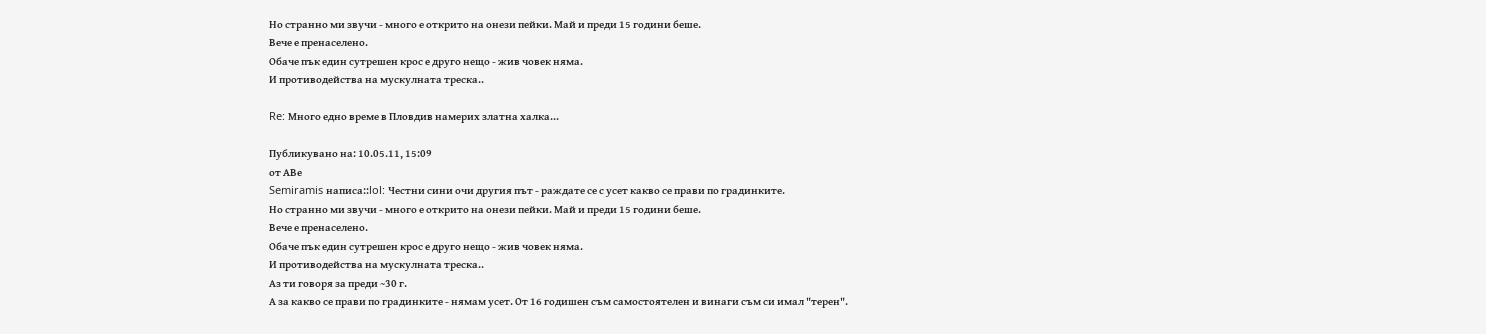Но странно ми звучи - много е открито на онези пейки. Май и преди 15 години беше.
Вече е пренаселено.
Обаче пък един сутрешен крос е друго нещо - жив човек няма.
И противодейства на мускулната треска..

Re: Много едно време в Пловдив намерих златна халка...

Публикувано на: 10.05.11, 15:09
от АВе
Semiramis написа::lol: Честни сини очи другия път - раждате се с усет какво се прави по градинките.
Но странно ми звучи - много е открито на онези пейки. Май и преди 15 години беше.
Вече е пренаселено.
Обаче пък един сутрешен крос е друго нещо - жив човек няма.
И противодейства на мускулната треска..
Аз ти говоря за преди ~30 г.
А за какво се прави по градинките - нямам усет. От 16 годишен съм самостоятелен и винаги съм си имал "терен".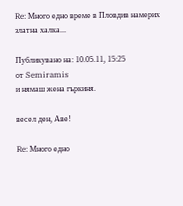Re: Много едно време в Пловдив намерих златна халка...

Публикувано на: 10.05.11, 15:25
от Semiramis
и нямаш жена гъркиня.

весел ден, Аве!

Re: Много едно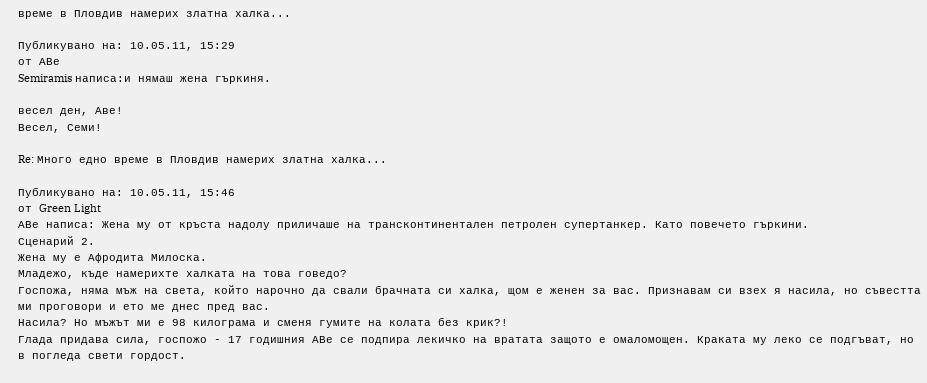време в Пловдив намерих златна халка...

Публикувано на: 10.05.11, 15:29
от АВе
Semiramis написа:и нямаш жена гъркиня.

весел ден, Аве!
Весел, Семи!

Re: Много едно време в Пловдив намерих златна халка...

Публикувано на: 10.05.11, 15:46
от Green Light
АВе написа: Жена му от кръста надолу приличаше на трансконтинентален петролен супертанкер. Като повечето гъркини.
Сценарий 2.
Жена му е Афродита Милоска.
Младежо, къде намерихте халката на това говедо?
Госпожа, няма мъж на света, който нарочно да свали брачната си халка, щом е женен за вас. Признавам си взех я насила, но съвестта ми проговори и ето ме днес пред вас.
Насила? Но мъжът ми е 98 килограма и сменя гумите на колата без крик?!
Глада придава сила, госпожо - 17 годишния АВе се подпира лекичко на вратата защото е омаломощен. Краката му леко се подгъват, но в погледа свети гордост.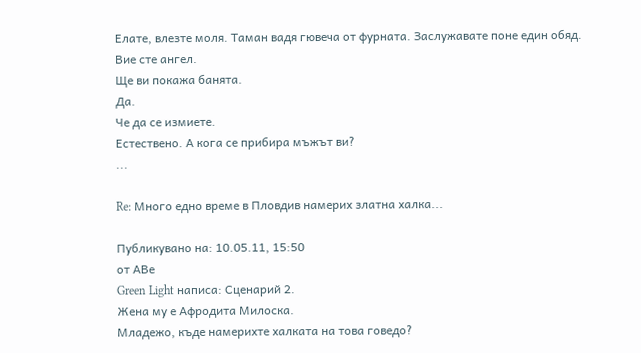Елате, влезте моля. Таман вадя гювеча от фурната. Заслужавате поне един обяд.
Вие сте ангел.
Ще ви покажа банята.
Да.
Че да се измиете.
Естествено. А кога се прибира мъжът ви?
...

Re: Много едно време в Пловдив намерих златна халка...

Публикувано на: 10.05.11, 15:50
от АВе
Green Light написа: Сценарий 2.
Жена му е Афродита Милоска.
Младежо, къде намерихте халката на това говедо?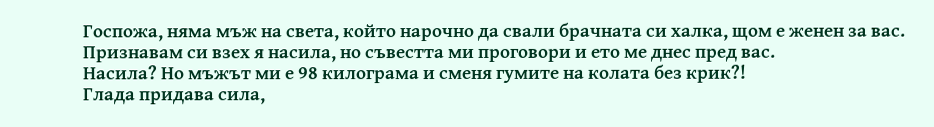Госпожа, няма мъж на света, който нарочно да свали брачната си халка, щом е женен за вас. Признавам си взех я насила, но съвестта ми проговори и ето ме днес пред вас.
Насила? Но мъжът ми е 98 килограма и сменя гумите на колата без крик?!
Глада придава сила,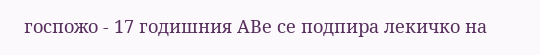госпожо - 17 годишния АВе се подпира лекичко на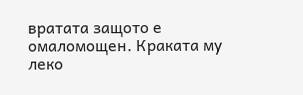вратата защото е омаломощен. Краката му леко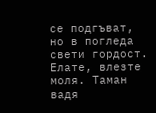се подгъват, но в погледа свети гордост.
Елате, влезте моля. Таман вадя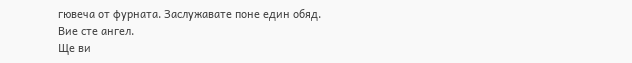гювеча от фурната. Заслужавате поне един обяд.
Вие сте ангел.
Ще ви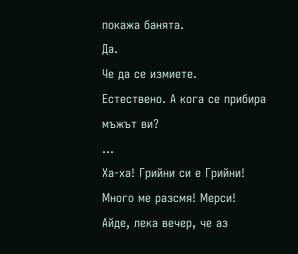покажа банята.
Да.
Че да се измиете.
Естествено. А кога се прибира мъжът ви?
...
Ха-ха! Грийни си е Грийни! Много ме разсмя! Мерси!
Айде, лека вечер, че аз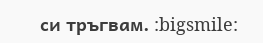си тръгвам. :bigsmile: